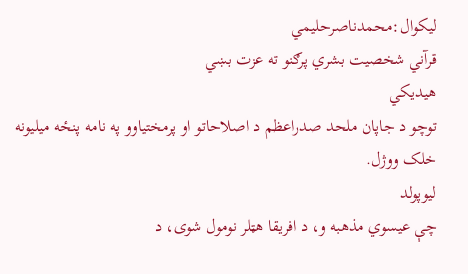لیکوال:محمدناصرحلیمي
قرآني شخصیت بشري پرګنو ته عزت بښي
هیدیکي
توچو د جاپان ملحد صدراعظم د اصلاحاتو او پرمختیاوو په نامه پنځه میلیونه خلک ووژل.
لیوپولد
چې عیسوي مذهبه و، د افريقا هټلر نومول شوى، د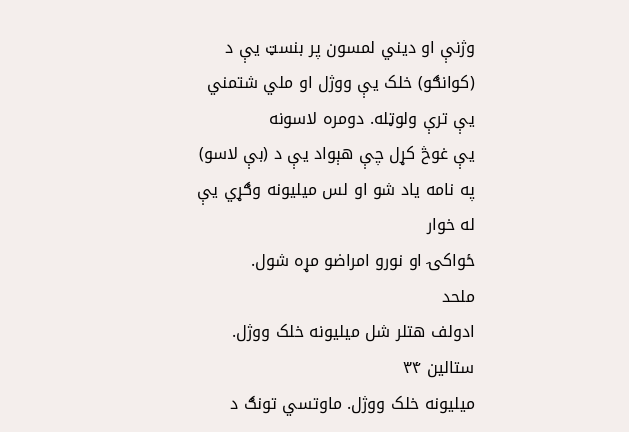وژنې او ديني لمسون پر بنسټ يې د
(کوانګو) خلک یې ووژل او ملي شتمني يې ترې ولوټله. دومره لاسونه
يې غوڅ کړل چې هېواد يې د (بې لاسو) په نامه ياد شو او لس ميليونه وګړي يې له خوار
ځواکۍ او نورو امراضو مړه شول.
ملحد
ادولف هتلر شل میلیونه خلک ووژل.
ستالین ۳۴
میلیونه خلک ووژل. ماوتسي تونګ د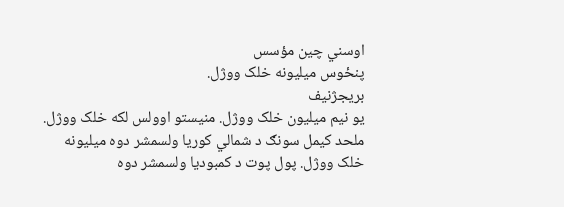اوسني چين مؤسس
پنځوس میلیونه خلک ووژل.
بریجژنیف
یو نیم میلیون خلک ووژل. منیستو اوولس لکه خلک ووژل.
ملحد کیمل سونګ د شمالي کوريا ولسمشر دوه میلیونه خلک ووژل. پول پوت د کمبوديا ولسمشر دوه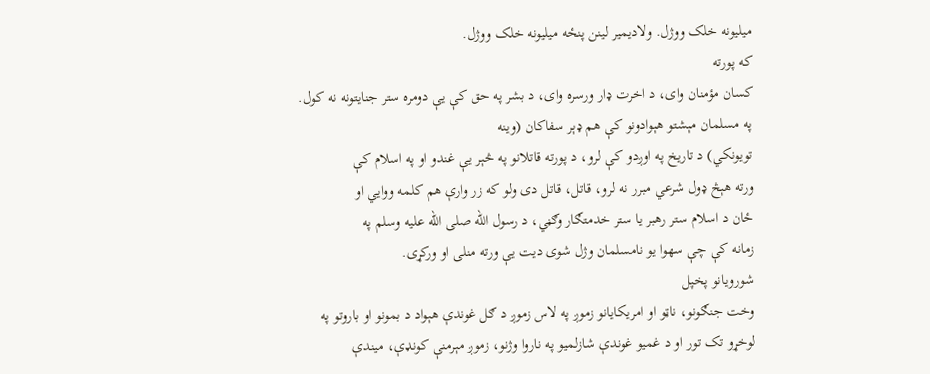میلیونه خلک ووژل. ولاديمير لینن پنځه میلیونه خلک ووژل.
که پورته
کسان مؤمنان واى، د اخرت ډار ورسره واى، د بشر په حق کې يې دومره ستر جنايتونه نه کول.
په مسلمان مېشتو هېوادونو کې هم ډېر سفاکان (وینه
تویونکي) د تاریخ په اوږدو کې لرو، د پورته قاتلانو په څېر يې غندو او په اسلام کې
ورته هېڅ ډول شرعي مبرر نه لرو، قاتل، قاتل دی ولو که زر وارې هم کلمه ووايي او
ځان د اسلام ستر رهبر یا ستر خدمتګار وګڼي، د رسول الله صلی الله علیه وسلم په
زمانه کې چې سهوا یو نامسلمان وژل شوی دیت يې ورته منلی او ورکړی.
شورویانو پخپل
وخت جنګونو، ناټو او امریکایانو زموږ په لاس زموږ د ګل غوندې هېواد د بمونو او باروتو په
لوخړو تک تور او د غمیو غوندې شازلمیو په ناروا وژنو، زموږ مېرمنې کونډې، میندې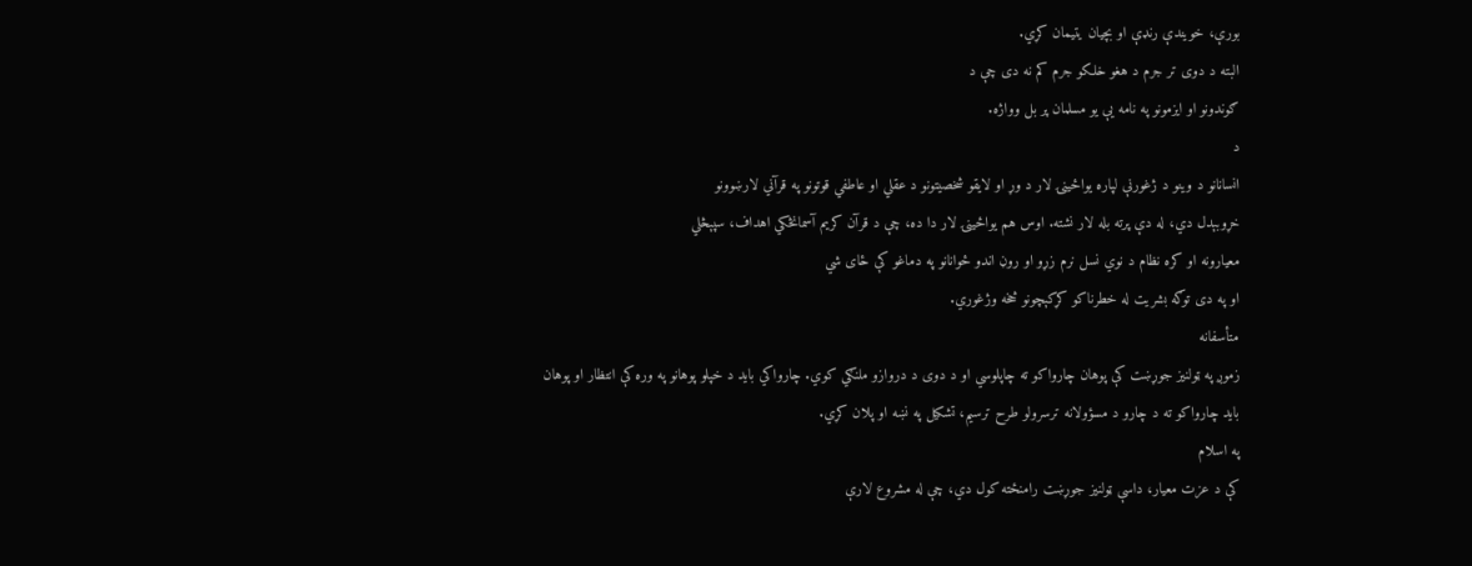بورې، خویندې رنډې او بچيان یتیمان کړي.
البته د دوی تر جرم د هغو خلکو جرم کم نه دی چې د
ګوندونو او ایزمونو په نامه يې یو مسلمان پر بل وواژه.
د
انسانانو د وینو د ژغورنې لپاره یواځينۍ لار د وړ او لايقو شخصیتونو د عقلي او عاطفي قوتونو په قرآني لارښوونو
خړوبېدل دي، له دې پرته بله لار نشته. اوس هم یواځينۍ لار دا ده، چې د قرآن کریم آسمانڅکي اهداف، سپېڅلي
معیارونه او کره نظام د نوي نسل نرم زړو او روڼ اندو ځوانانو په دماغو کې ځای شي
او په دى توګه بشريت له خطرناکو کړکېچونو څخه وژغوري.
متأسفانه
زموږ په ټولنيز جوړښت کې پوهان چارواکو ته چاپلوسي او د دوی د دروازو ملنګي کوي. چارواکي باید د خپلو پوهانو په وره کې انتظار او پوهان
باید چارواکو ته د چارو د مسؤولانه ترسرولو طرح ترسيم، تشکيل په نښه او پلان کړي.
په اسلام
کې د عزت معيار، داسې ټولنيز جوړښت رامنځته کول دي، چې له مشروع لارې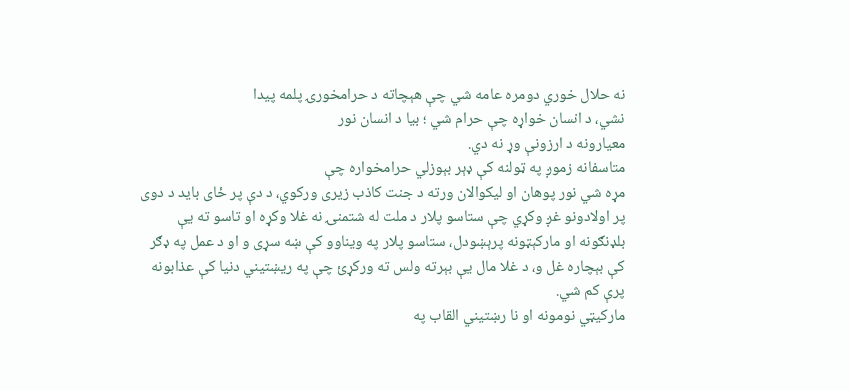نه حلال خوري دومره عامه شي چې هېچاته د حرامخورۍ پلمه پيدا
نشي، د انسان خواړه چې حرام شي ؛ بیا د انسان نور
معیارونه د ارزونې وړ نه دي.
متاسفانه زموږ په ټولنه کې ډېر بېوزلي حرامخواره چې
مړه شي نور پوهان او لیکوالان ورته د جنت کاذب زیری ورکوي، د دې پر ځای باید د دوی
پر اولادونو غږ وکړي چې ستاسو پلار د ملت له شتمنۍ نه غلا وکړه او تاسو ته یې
بلډنګونه او مارکېټونه پرېښودل، ستاسو پلار په ویناوو کې ښه سړی و او د عمل په ډګر
کې بېچاره غل و، د غلا مال يې بېرته ولس ته ورکړئ چې په ريښتیني دنیا کې عذابونه
پرې کم شي.
مارکيټي نومونه او نا رښتیني القاب په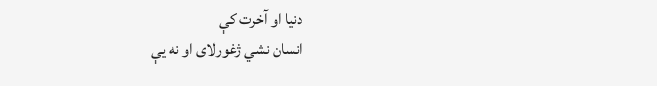دنیا او آخرت کې
انسان نشي ژغورلای او نه يې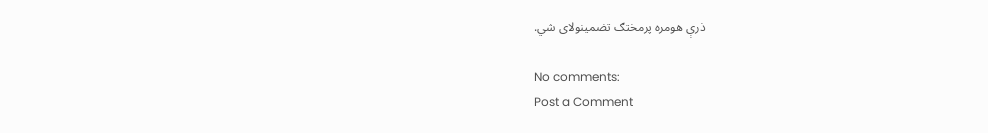ذرې هومره پرمختګ تضمینولای شي.

No comments:
Post a Comment